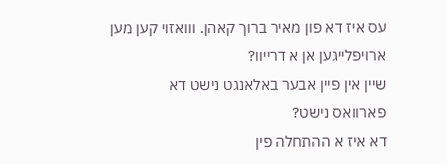עס איז דא פון מאיר ברוך קאהן. ווואזוי קען מען ארויפלייגען אן א דרייוו?
שיין אין פיין אבער באלאנגט נישט דא
פארוואס נישט?
דא איז א ההתחלה פין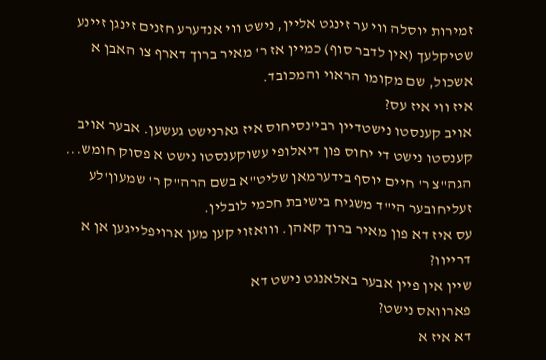זמירות יוסלה ווי ער זינגט אליין, נישט ווי אנדערע חזנים זינגן זיינע שטיקלעך (אין לדבר סוף) כמיין אז ר' מאיר ברוך דארף צו האבן א אשכול, שם מקומו הראוי והמכובד.
איז ווי איז עס?
אויב קענסטו נישטדיין רבי'נסיחוס איז גארנישט געשען. אבער אויב קענסטו נישט די יחוס פון דיאלופי עשוקענסטו נישט א פסוק חומש...
הגה"צ ר' חיים יוסף בידערמאן שליט"א בשם הרה"ק ר' שמעון'לע זעליחובער הי"ד משגיח בישיבת חכמי לובלין.
עס איז דא פון מאיר ברוך קאהן. ווואזוי קען מען ארויפלייגען אן א דרייוו?
שיין אין פיין אבער באלאנגט נישט דא
פארוואס נישט?
דא איז א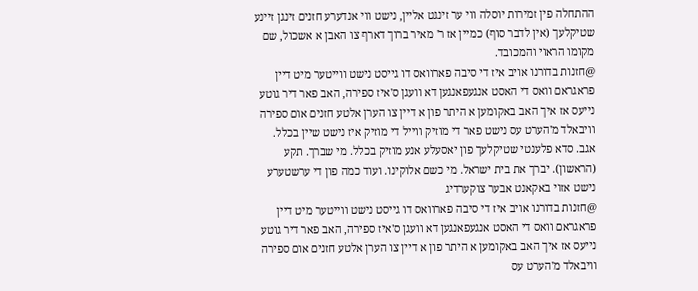ההתחלה פין זמירות יוסלה ווי ער זינגט אליין, נישט ווי אנדערע חזנים זינגן זיינע שטיקלעך (אין לדבר סוף) כמיין אז ר' מאיר ברוך דארף צו האבן א אשכול, שם מקומו הראוי והמכובד.
@חזנות בדורנו אויב איז די סיבה פארוואס דו גייסט נישט ווייטער מיט דיין פראגראם וואס די האסט אנגעפאנגען דא וועגן ס'איז ספירה, האב פאר דיר גוטע נייעס אז איך האב באקומען א היתר פון א דיין צו הערן אלטע חזנים אום ספירה וויבאלד מ'הערט עס נישט פאר די מוזיק ווייל די מוזיק איז נישט שיין בכלל.
אגב. סדא פלענטי שטיקלעך פון יאסעלע אנע מוזיק בכלל. מי שברך. תקע (הראשון). יברך את בית ישראל. מי כשם אלוקינו. ועוד כמה פון די ערשטערע נישט אזוי באקאנט אבער צוקערדיג
@חזנות בדורנו אויב איז די סיבה פארוואס דו גייסט נישט ווייטער מיט דיין פראגראם וואס די האסט אנגעפאנגען דא וועגן ס'איז ספירה, האב פאר דיר גוטע נייעס אז איך האב באקומען א היתר פון א דיין צו הערן אלטע חזנים אום ספירה וויבאלד מ'הערט עס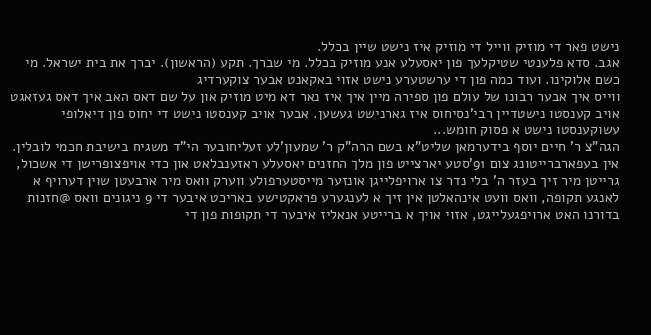נישט פאר די מוזיק ווייל די מוזיק איז נישט שיין בכלל.
אגב. סדא פלענטי שטיקלעך פון יאסעלע אנע מוזיק בכלל. מי שברך. תקע (הראשון). יברך את בית ישראל. מי כשם אלוקינו. ועוד כמה פון די ערשטערע נישט אזוי באקאנט אבער צוקערדיג
ווייס איך אבער רבונו של עולם פון ספירה מיין איך איז נאר דא מיט מוזיק און על שם דאס האב איך דאס געזאגט
אויב קענסטו נישטדיין רבי'נסיחוס איז גארנישט געשען. אבער אויב קענסטו נישט די יחוס פון דיאלופי עשוקענסטו נישט א פסוק חומש...
הגה"צ ר' חיים יוסף בידערמאן שליט"א בשם הרה"ק ר' שמעון'לע זעליחובער הי"ד משגיח בישיבת חכמי לובלין.
אין בעפארברייטונג צום 91'סטע יארצייט פון מלך החזנים יאסעלע ראזענבלאט און כדי אויפצופרישן די אשכול, גרייטן מיר זיך בעזר ה' בלי נדר צו ארויפלייגן אונזער מייסטערפולע ווערק וואס מיר ארבעטן שוין דערויף א לאנגע תקופה, וואס וועט אינהאלטן אין זיך א לענגערע פראקטישע באריכט איבער די 9 ניגונים וואס @חזנות בדורנו האט ארויפגעלייגט, אזוי אויך א ברייטע אנאליז איבער די תקופות פון די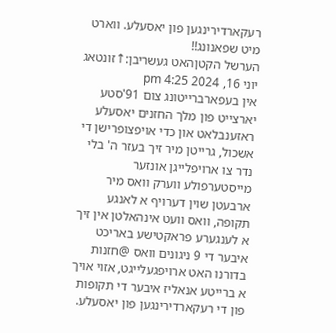רעקארדירינגען פון יאסעלע. ווארט מיט שפאנונג!!
הערשל הקטןהאט געשריבן:↑זונטאג יוני 16, 2024 4:25 pm
אין בעפארברייטונג צום 91'סטע יארצייט פון מלך החזנים יאסעלע ראזענבלאט און כדי אויפצופרישן די אשכול, גרייטן מיר זיך בעזר ה' בלי נדר צו ארויפלייגן אונזער מייסטערפולע ווערק וואס מיר ארבעטן שוין דערויף א לאנגע תקופה, וואס וועט אינהאלטן אין זיך א לענגערע פראקטישע באריכט איבער די 9 ניגונים וואס @חזנות בדורנו האט ארויפגעלייגט, אזוי אויך א ברייטע אנאליז איבער די תקופות פון די רעקארדירינגען פון יאסעלע.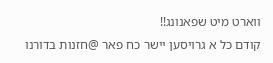ווארט מיט שפאנונג!!
קודם כל א גרויסען יישר כח פאר @חזנות בדורנו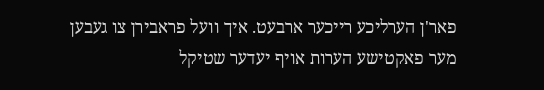פאר'ן הערליכע רייכער ארבעט. איך וועל פראבירן צו געבען מער פאקטישע הערות אויף יעדער שטיקל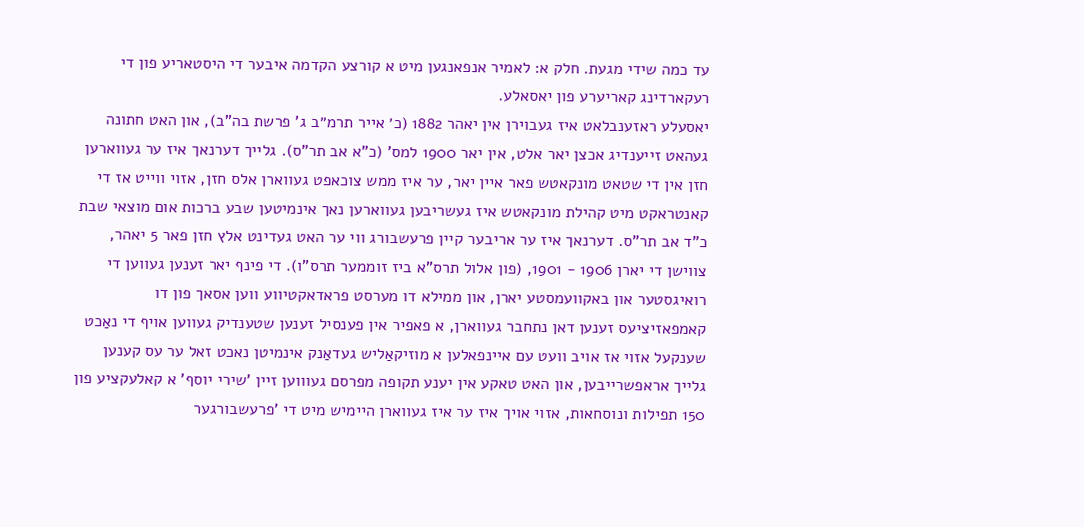עד כמה שידי מגעת. חלק א: לאמיר אנפאנגען מיט א קורצע הקדמה איבער די היסטאריע פון די רעקארדינג קאריערע פון יאסאלע.
יאסעלע ראזענבלאט איז געבוירן אין יאהר 1882 (כ׳ אייר תרמ״ב ג' פרשת בה"ב), און האט חתונה געהאט זייענדיג אכצן יאר אלט, אין יאר 1900 למס' (כ"א אב תר"ס). גלייך דערנאך איז ער געווארען חזן אין די שטאט מונקאטש פאר איין יאר, ער איז ממש צוכאפט געווארן אלס חזן, אזוי ווייט אז די קאנטראקט מיט קהילת מונקאטש איז געשריבען געווארען נאך אינמיטען שבע ברכות אום מוצאי שבת כ"ד אב תר"ס. דערנאך איז ער אריבער קיין פרעשבורג ווי ער האט געדינט אלץ חזן פאר 5 יאהר, צווישן די יארן 1906 - 1901, (פון אלול תרס"א ביז זוממער תרס"ו). די פינף יאר זענען געווען די רואיגסטער און באקוועמסטע יארן, און ממילא דו מערסט פראדאקטיווע ווען אסאך פון דו קאמפאזיציעס זענען דאן נתחבר געווארן, א פאפיר אין פענסיל זענען שטענדיק געווען אויף די נאַכט שענקעל אזוי אז אויב וועט עם איינפאלען א מוזיקאַליש געדאַנק אינמיטן נאכט זאל ער עס קענען גלייך אראפשרייבען, און האט טאקע אין יענע תקופה מפרסם געוווען זיין 'שירי יוסף' א קאלעקציע פון 150 תפילות ונוסחאות, אזוי אויך איז ער איז געווארן היימיש מיט די 'פרעשבורגער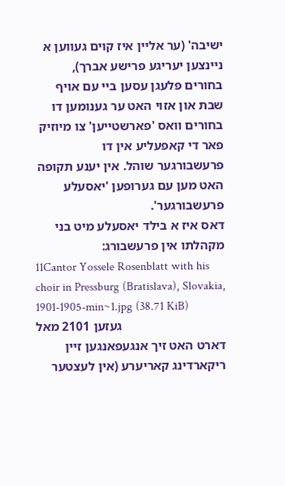ישיבה' (ער אליין איז קוים געווען א ניינצען יעריגע פרישע אברך), בחורים פלעגן עסען ביי עם אויף שבת און אזוי האט ער גענומען דו בחורים וואס 'פארשטייען' צו מיוזיק פאר די קאפעליע אין דו פרעשבורגער שוהל. אין יענע תקופה האט מען עם גערופען 'יאסעלע פרעשבורגער'.
דאס איז א בילד יאסעלע מיט בני מקהלתו אין פרעשבורג:
11Cantor Yossele Rosenblatt with his choir in Pressburg (Bratislava), Slovakia, 1901-1905-min~1.jpg (38.71 KiB) געזען 2101 מאל
דארט האט זיך אנגעפאנגען זיין ריקארדינג קאריערע (אין לעצטער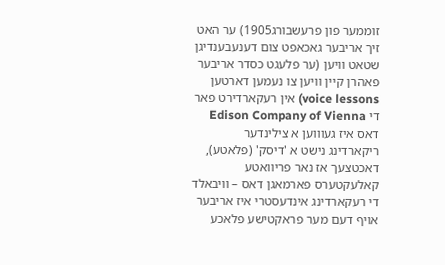זוממער פון פרעשבורג1905) ער האט זיך אריבער גאכאפט צום דענעבענדיגן שטאט וויען (ער פלעגט כסדר אריבער פאהרן קיין וויען צו נעמען דארטען voice lessons) אין רעקארדירט פאר די Edison Company of Vienna דאס איז געוווען א צילינדער ריקארדינג נישט א 'דיסק' (פלאטע), דאכטצעך אז נאר פריוואטע קאלעקטערס פארמאגן דאס – וויבאלד די רעקארדינג אינדעסטרי איז אריבער אויף דעם מער פראקטישע פלאכע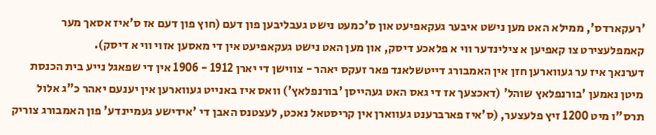'רעקארדס', ממילא האט מען נישט איבער געקאפיעט און ס'כמעט נישט געבליבען פון דעם (חוץ פון דעם אז ס'איז אסאך מער קאמפלעצירט צו קאפיען א צילינדער ווי א פלאכע דיסק, און מען האט נישט געקאפיעט אין די מאסען אזוי ווי א דיסק).
דערנאך איז ער געווארען חזן אין האמבורג דייטשלאנד פאר זעקס יאהר - צווישן די יארן 1912 - 1906 אין די שפאגל נייע בית הכנסת מיטן נאמען 'בורנפלאץ שוהל' (דאכצעך אז די גאס האט געהייסן 'בורנפלאץ') וואס איז באנייט געווארען אין יענעם יאהר כ"ג אלול תרס"ו מיט 1200 זיץ פלעצער, (ס'איז פארברענט געווארן אין קריסטאל נאכט, לעצטנס האבן די 'אידישע געמיינדע' פון האמבורג צוריק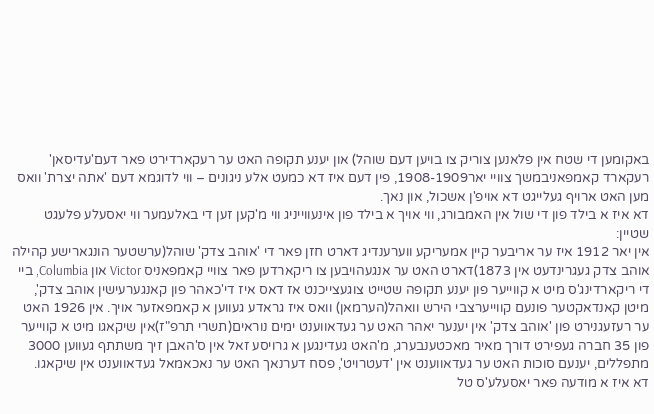באקומען די שטח אין פלאנען צוריק צו בויען דעם שוהל) און יענע תקופה האט ער רעקארדירט פאר דעם'עדיסאן' רעקארד קאמפאניבמשך צוויי יאר1908-1909, פין דעם איז דא כמעט אלע ניגונים – ווי לדוגמא דעם 'אתה יצרת' וואס מען האט ארויף געלייגט דא אויפ'ן אשכול, און נאך.
דא איז א בילד פון די שול אין האמבורג, ווי אויך א בילד פון אינעווייניג ווי מ'קען זען די באלעמער ווי יאסעלע פלעגט שטיין:
אין יאר 1912 איז ער אריבער קיין אמעריקע ווערענדיג דארט חזן פאר די 'אוהב צדק' שוהל(ערשטער הונגארישע קהילה אוהב צדק געגרינדעט אין 1873)דארט האט ער אנגעהויבען צו ריקארדען פאר צוויי קאמפאניס Victor און Columbia, ביי די ריקארדינג'ס מיט א קווייער פון יענע תקופה שטייט צוגעצייכנט אז דאס איז די'כאהר פון קאנגערעישין אוהב צדק', מיטן קאנדאקטער פונעם קווייערצבי הירש וואהל(הערמאן) וואס איז גראדע געווען א קאמפאזער אויך. אין 1926 האט ער רעזעגנירט פון 'אוהב צדק' אין יענער יאהר האט ער געדאווענט ימים נוראים(תשרי תרפ"ז)אין שיקאגו מיט א קווייער פון 35 חברה געפירט דורך מאיר מאכטענבערג, מ'האט געדינגען א גרויסע זאל אין ס'האבן זיך משתתף געווען 3000 מתפללים, יענעם סוכות האט ער געדאווענט אין 'דעטרויט', פסח דערנאך האט ער נאכאמאל געדאווענט אין שיקאגו.
דא איז א מודעה פאר יאסעלע'ס טל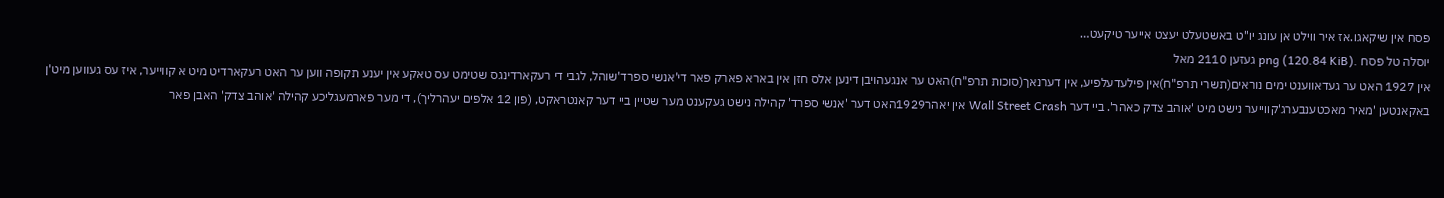פסח אין שיקאגו.אז איר ווילט אן עונג יו"ט באשטעלט יעצט אייער טיקעט…
יוסלה טל פסח .png (120.84 KiB) געזען 2110 מאל
אין 1927 האט ער געדאווענט ימים נוראים(תשרי תרפ"ח)אין פילעדעלפיע, אין דערנאך(סוכות תרפ"ח)האט ער אנגעהויבן דינען אלס חזן אין בארא פארק פאר די'אנשי ספרד'שוהל, לגבי די רעקארדינגס שטימט עס טאקע אין יענע תקופה ווען ער האט רעקארדיט מיט א קווייער, איז עס געווען מיט'ן באקאנטען 'מאיר מאכטענבערג'קווייער נישט מיט 'אוהב צדק כאהר'. ביי דער Wall Street Crash אין יאהר1929האט דער 'אנשי ספרד' קהילה נישט געקענט מער שטיין ביי דער קאנטראקט, (פון 12 אלפים יעהרליך), די מער פארמעגליכע קהילה 'אוהב צדק' האבן פאר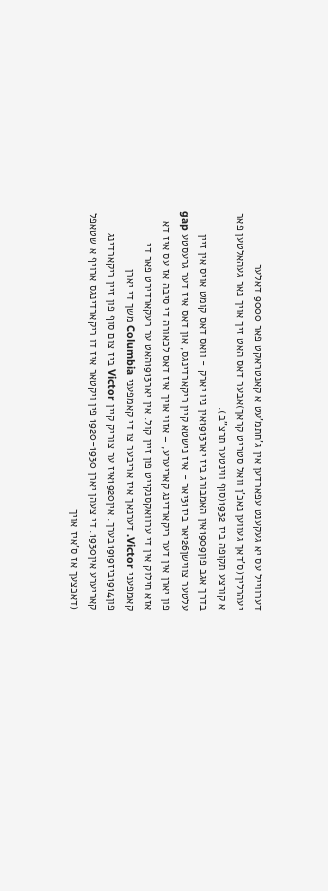דערווייל עס יא געקענט עפארדען אין ג'חתמ'עט א קאנטראקט פאר 9000 דאלער יעהרליך(ס'דאך געווען נאכ'ן וואל סטריט קראך)אבער דאס האט זיך אויך נאר געהאלטען פאר א קורצע תקופה ביז 1932(סוף ווינטער תרצ"ב).
בדרך אגב פון1909אין האמבורג ביז יאר1913אין ניו יארק - וואס דאס קומט אויס אין זיין עלטער צווישן26יאר ביז31יאר - איז נישטא קיין ריקארדינגס, און דאס איז דער גרעסטע gap פון יארן אין דער ריקארדינג קאריערע, – אזוי אויך איז דאס לכאורה די סיבה אז עס איז דא אזא חילוק אין די ערוואקסנקייט פון זיין קול. אין יאר1913האט ער רעקארדירט פאר די קאמפעני Victor. דערנאך איז אריבער צו די קאמפעני Columbia משך די יארן פון1914ביז1919בערך. אין1920איז ער צוריק קיין Victor ביז צום סוף פון זיין ריקארדינג קאריערע אין1930. די צעהן יארן 1920-1930 פין ויקטאר איז דו ריקארדינגס ארויף א שטאפל (דאכצעך אז ס'איז אויך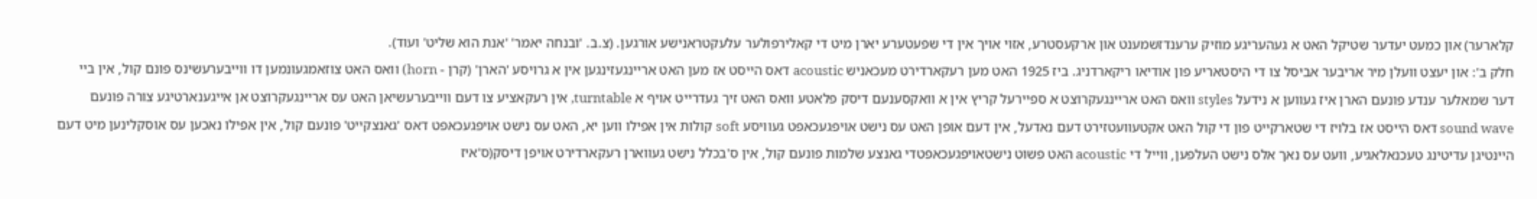קלארער) און כמעט יעדער שטיקל האט א געהעריגע מוזיק ערענדזשמענט און ארקעסטרע, אזוי אויך אין די שפעטערע יארן מיט די קאלירפולער עלעקטראנישע אורגען. (צ.ב. 'ובנחה יאמר' 'אנת הוא שליט' ועוד).
חלק ב': און יעצט וועלן מיר אריבער אביסל צו די היסטאריע פון אודיאו ריקארדניג. ביז 1925 האט מען רעקארדירט מעכאניש acoustic דאס הייסט אז מען האט אריינגעזינגען אין א גרויסע 'הארן' (קרן - horn) וואס האט צוזאמגעונמען דו ווייבערעשינס פונם קול, אין ביי דער שמאלער ענדע פונעם הארן איז געווען א נידעל styles וואס האט אריינגעקרוצט א ספיירעל קריץ אין א וואקסענעם דיסק פלאטע וואס האט זיך געדרייט אויף א turntable, אין רעקאציע צו דעם ווייבערעשיאן האט עס אריינגעקרוצט אן אייגענארטיגע צורה פונעם sound wave דאס הייסט אז בלויז די שטארקייט פון די קול האט אקטעוועטזירט דעם נאדעל, אין דעם אופן האט עס נישט אויפגעכאפט געוויסע soft קולות אין אפילו ווען יא, האט עס נישט אויפגעכאפט דאס 'גאנצקייט' פונעם קול, אין אפילו נאכען עס אוסקלינען מיט דעם היינטיגן עדיטינג טעכנאלאגיע, וועט עס נאך אלס נישט העלפען, ווייל די acoustic האט פשוט נישטאויפגעכאפטדי גאנצע שלמות פונעם קול, אין ס'בכלל נישט געווארן רעקארדירט אויפן דיסק(ס'איז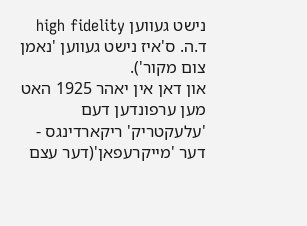נישט געווען high fidelity ד.ה. ס'איז נישט געווען 'נאמן צום מקור').
און דאן אין יאהר 1925 האט מען ערפונדען דעם 'עלעקטריק' ריקארדינגס - דער 'מייקרעפאן'(דער עצם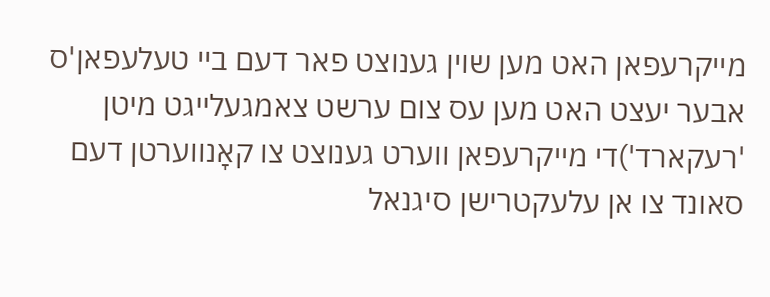מייקרעפאן האט מען שוין גענוצט פאר דעם ביי טעלעפאן'ס אבער יעצט האט מען עס צום ערשט צאמגעלייגט מיטן 'רעקארד')די מייקרעפאן ווערט גענוצט צו קאָנווערטן דעם סאונד צו אן עלעקטרישן סיגנאל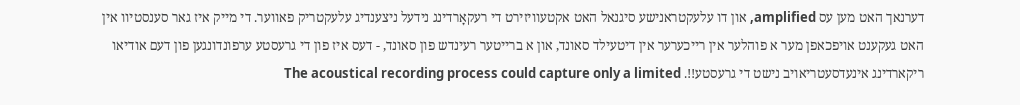דערנאך האט מען עס amplified, און דו עלעקטראנישע סיגנאל האט אקטעוויזירט די רעקאָרדינג נידעל ניצענדיג עלעקטריק פאווער. די מייק איז גאר סענסטיוו אין האט געקענט אויפכאפן מער א פוהלער אין רייכערער אין דיטעילד סאונד, און א ברייטער רעינדש פון סאונד, - דעס איז פון די גרעסטע ערפונדונגען פון דעם אודיאו ריקארדינג אינעדסעטריאויב נישט די גרעסטע!!. The acoustical recording process could capture only a limited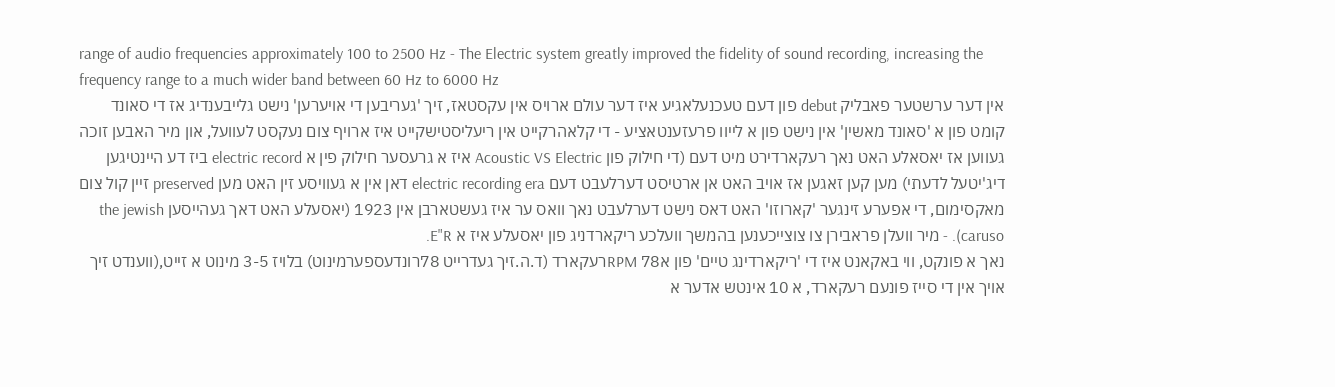range of audio frequencies approximately 100 to 2500 Hz - The Electric system greatly improved the fidelity of sound recording, increasing the frequency range to a much wider band between 60 Hz to 6000 Hz
אין דער ערשטער פאבליק debut פון דעם טעכנעלאגיע איז דער עולם ארויס אין עקסטאז, זיך 'געריבען די אויערען' נישט גלייבענדיג אז די סאונד קומט פון א 'סאונד מאשין' אין נישט פון א לייוו פרעזענטאציע - די קלאהרקייט אין ריעליסטישקייט איז ארויף צום נעקסט לעוועל, און מיר האבען זוכה געווען אז יאסאלע האט נאך רעקארדירט מיט דעם (די חילוק פון Acoustic VS Electric איז א גרעסער חילוק פין א electric record ביז דע היינטיגען דיג'יטעל לדעתי) מען קען זאגען אז אויב האט אן ארטיסט דערלעבט דעם electric recording era דאן אין א געוויסע זין האט מען preserved זיין קול צום מאקסימום, די אפערע זינגער 'קארוזו' האט דאס נישט דערלעבט נאך וואס ער איז געשטארבן אין 1923 (יאסעלע האט דאך געהייסען the jewish caruso). - מיר וועלן פראבירן צו צוצייכענען בהמשך וועלכע ריקארדניג פון יאסעלע איז א E"R.
נאך א פונקט, ווי באקאנט איז די 'ריקארדינג טיים' פון אRPM 78רעקארד (ד.ה.זיך געדרייט 78רונדעספערמינוט) בלויז 3-5 מינוט א זייט,(ווענדט זיך אויך אין די סייז פונעם רעקארד, א 10 אינטש אדער א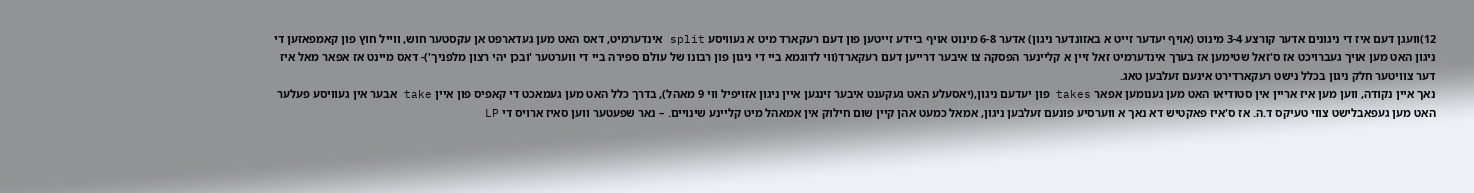12)וועגן דעם איז די ניגונים אדער קורצע 3-4 מינוט (אויף יעדער זייט א באזונדער ניגון) אדער 6-8 מינוט אויף ביידע זייטען פון דעם רעקארד מיט א געוויסע split אינדערמיט, דאס האט מען געדארפט אן עקסטער חוש, ווייל חוץ פון קאמפאזען די ניגון האט מען אויך געברויכט אז ס'זאל שטימען אז בערך אינדערמיט זאל זיין א קליינער הפסקה צו איבער דרייען דעם רעקארד(ווי לדוגמא ביי די ניגון פון רבונו של עולם ספירה ביי די ווערטער 'ובכן יהי רצון מלפניך')- דאס מיינט אז אפאר מאל איז דער צוויטער חלק ניגון בכלל נישט רעקארדירט אינעם זעלבען טאג.
נאך איין נקודה, ווען מען איז אריין אין סטודיאו האט מען גענומען אפאר takes פון יעדעם ניגון,(יאסעלע האט געקענט איבער זינגען איין ניגון אזויפיל ווי 9 מאהל), בדרך כלל האט מען געמאכט די קאפיס פון איין take אבער אין געוויסע פעלער האט מען געפאבלישט צווי טעיקס ד.ה. אז ס'איז פאקטיש דא נאך א ווערסיע פונעם זעלבען ניגון, אמאל כמעט אהן קיין שום חילוק אין אמאהל מיט קליינע שינויים. – נאר שפעטער ווען סאיז ארויס די LP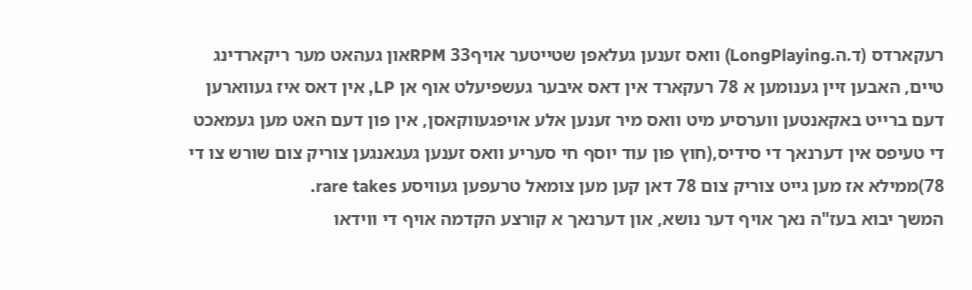רעקארדס (ד.ה.LongPlaying) וואס זענען געלאפן שטייטער אויףRPM 33און געהאט מער ריקארדינג טיים, האבען זיין גענומען א 78 רעקארד אין דאס איבער געשפיעלט אוף אן LP, אין דאס איז געווארען דעם ברייט באקאנטען ווערסיע מיט וואס מיר זענען אלע אויפגעווקאסן, אין פון דעם האט מען געמאכט די טעיפס אין דערנאך די סידיס,(חוץ פון עוד יוסף חי סעריע וואס זענען געגאנגען צוריק צום שורש צו די 78)ממילא אז מען גייט צוריק צום 78 דאן קען מען צומאל טרעפען געוויסע rare takes.
המשך יבוא בעז"ה נאך אויף דער נושא, און דערנאך א קורצע הקדמה אויף די ווידאו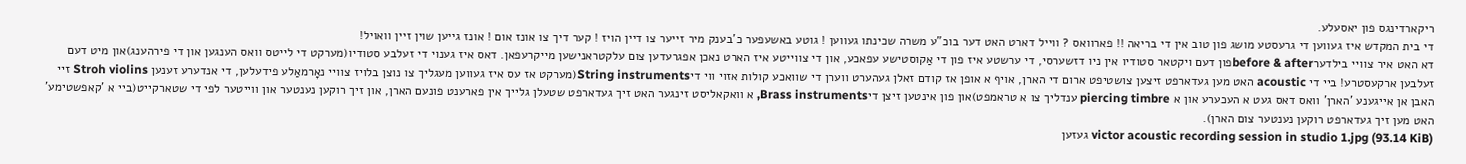ריקארדינגס פון יאסעלע.
די בית המקדש איז געווען די גרעסטע מושג פון טוב אין די בריאה !! פארוואס ? ווייל דארט האט דער בוכ"ע משרה שכינתו געווען ! גוטע באשעפער כ'בענק מיר זייער צו דיין הויז ! קער דיך צו אונז אום ! אונז גייען שוין זיין וואויל!
דא האט איר צוויי בילדערbefore & afterפון דעם ויקטאר סטודיו אין ניו דזשערסי, די ערשטע איז פון די אַקוסטישע עפאכע, און די צווייטע איז הארט נאכן אפגרעדען צום עלקטראנישען מייקרעפאן. דאס איז גענוי די זעלבע סטודיו(מערקט די לייטס וואס הענגען און די פירהענג)און מיט דעם זעלבען ארקעסטרע! ביי די acoustic האט מען געדארפט זיצען צושטיפט ארום די הארן, אויף א אופן אז קודם זאלן געהערט ווערן די שוואכע קולות אזוי ווי דיString instruments(מערקט אז עס איז געווען מעגליך צו נוצן בלויז צוויי נאָרמאַלע פידעלען, די אנדערע זענען Stroh violins זיי האבן אן אייגענע 'הארן' וואס דאס געט א העכערע און א piercing timbre ענדליך צו א טראמפט)און פון אינטען זיצן דיBrass instruments, א וואקאליסט זינגער האט זיך געדארפט שטעלן גלייך אין פארענט פונעם הארן, און זיך רוקען נענטער און ווייטער לפי די שטארקייט(ביי א 'קאפשטימע' האט מען זיך געדארפט רוקען נענטער צום הארן).
victor acoustic recording session in studio 1.jpg (93.14 KiB) געזען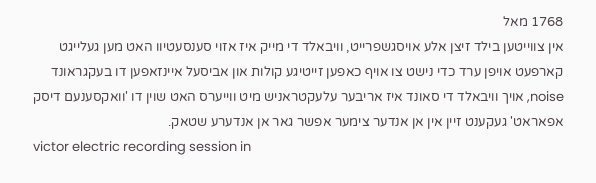1768 מאל
אין צווייטען בילד זיצן אלע אויסגשפרייט, וויבאלד די מייק איז אזוי סענסעטיוו האט מען געלייגט קארפעט אויפן ערד כדי נישט צו אויף כאפען זייטיגע קולות און אביסעל איינזאפען דו בעקגראונד noise, אויך וויבאלד די סאונד איז אריבער עלעקטראניש מיט ווייערס האט שוין דו 'וואקסענעם דיסק אפאראט' געקענט זיין אין אן אנדער צימער אפשר גאר אן אנדערע שטאק.
victor electric recording session in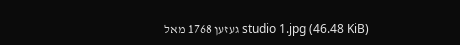studio 1.jpg (46.48 KiB) געזען 1768 מאל